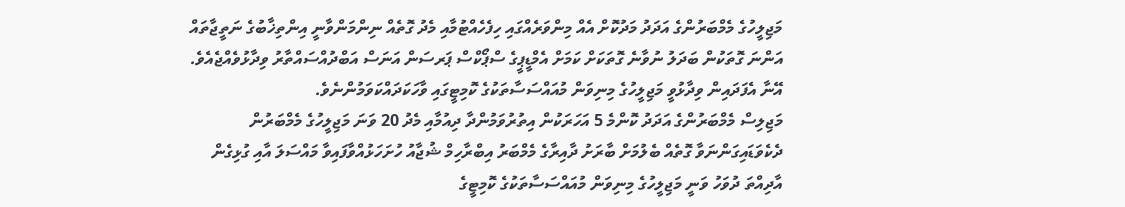މަޖިލީހުގެ މެމްބަރުންގެ އަދަދު މަދުކޮށް އެއް މިންވަރެއްގައި ހިފެހެއްޓުމާއި މެދު ގޮތެއް ނިންމަންވާނީ އިންތިޚާބުގެ ނަތީޖާތައް އަންނަ ގޮތަކުން ބަދަލު ނުވާނެ ގޮތަކަށް ކަމަށް އެމްޑީޕީގެ ސްޕޯކްސް ޕަރސަން އަނަސް އަބްދުއްސައްތާރު ވިދާޅުވެއްޖެއެވެ.
އޭނާ އެފަދައިން ވިދާޅުވީ މަޖިލީހުގެ މިނިވަން މުއައްސަސާތަކުގެ ކޮމިޓީގައި ވާހަކަދައްކަވަމުންނެވެ.
މަޖިލިސް މެމްބަރުންގެ އަދަދު ކޮންމެ 5 އަހަރަކުން އިތުރުވަމުންދާ ދިއުމާއި މެދު 20 ވަނަ މަޖިލީހުގެ މެމްބަރުން ދެކެވަޑައިގަންނަވާ ގޮތެއް ބެލުމަށް ބާރަށު ދާއިރާގެ މެމްބަރު އިބްރާހިމް ޝުޖާއު ހުށަހަޅުއްވާފައިވާ މައްސަލަ އާއި ގުޅިގެން އާދިއްތަ ދުވަހު ވަނީ މަޖިލީހުގެ މިނިވަން މުއައްސަސާތަކުގެ ކޮމިޓީގެ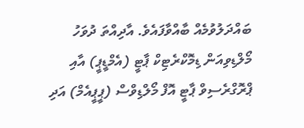ބައްދަލުވުމެއް ބާއްވާފައެވެ. އާދިއްތަ ދުވަހު މޯލްޑިވިއަން ޑިމޮކްރެޓިކް ޕާޓީ (އެމްޑީޕީ) އާއި ޕްރޮގްރެސިވް ޕާޓީ އޮފް މޯލްޑިވްސް (ޕީޕީއެމް) އަދި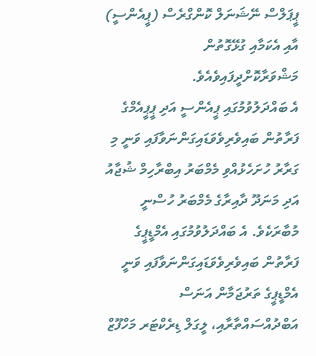ޕީޕަލްސް ނޭޝަނަލް ކޮންގްރެސް (ޕީއެންސީ) އާއި އެކަމާއި ގުޅޭގޮތުން މަޝްވަރާކޮށްދީފައިވެއެވެ.
އެ ބައްދަލުވުމުގައި ޕީއެންސީ އަދި ޕީޕީއެމްގެ ފަރާތުން ބައިވެރިވެވަޑައިގަންނަވާފައި ވަނީ މި ގަރާރު ހުށަހެޅުއްވި މެމްބަރު އިބްރާހިމް ޝުޖާއު އަދި މަނަދޫ ދާއިރާގެ މެމްބަރު ހުސްނީ މުބާރަކެވެ. އެ ބައްދަލުވުމުގައި އެމްޑީޕީގެ ފަރާތުން ބައިވެރިވެވަޑައިގަންނަވާފައި ވަނީ އެމްޑީޕީގެ ތަރުޖަމާން އަނަސް އަބްދުއްސައްތާރާއި، ލީގަލް ޑިރެކްޓަރ މަހްފޫޒް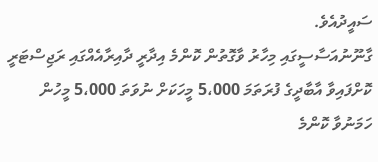ސައީދުއެވެ.
ގާނޫނުއަސާސީގައި މިހާރު ވާގޮތުން ކޮންމެ އިދާރީ ދާއިރާއެއްގައި ރަޖިސްޓަރީ ކޮށްފައިވާ އާބާދީގެ ފުރަތަމަ 5،000 މީހަކަށް ނުވަތަ 5،000 މީހުން ހަމަނުވާ ކޮންމެ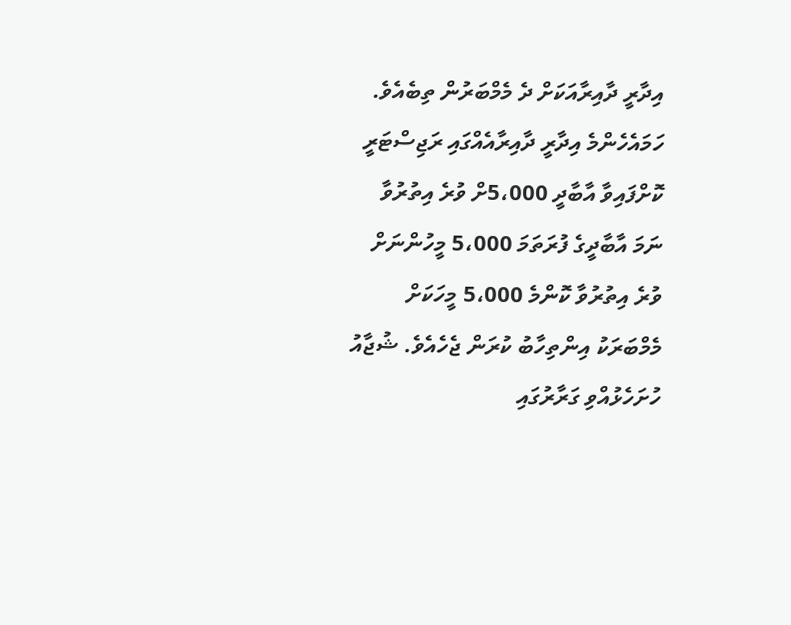އިދާރީ ދާއިރާއަކަށް ދެ މެމްބަރުން ތިބެއެވެ. ހަމައެހެންމެ އިދާރީ ދާއިރާއެއްގައި ރަޖިސްޓަރީ ކޮށްފައިވާ އާބާދީ 5،000ށް ވުރެ އިތުރުވާ ނަމަ އާބާދީގެ ފުރަތަމަ 5،000 މީހުންނަށް ވުރެ އިތުރުވާ ކޮންމެ 5،000 މީހަކަށް މެމްބަރަކު އިންތިހާބު ކުރަން ޖެހެއެވެ. ޝުޖާއު ހުށަހެޅުއްވި ގަރާރުގައި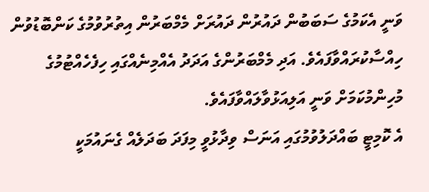ވަނީ އެކަމުގެ ސަބަބުން ދައުރުން ދައުރަށް މެމްބަރުން އިތުރުވުމުގެ ކަންބޮޑުވުން ހިއްސާކުރައްވާފައެވެ. އަދި މެމްބަރުންގެ އަދަދު އެއްމިނެއްގައި ހިފެހެއްޓުމުގެ މުހިންމުކަމަށް ވަނީ އަލިއަޅުވާލައްވާފައެވެ.
އެ ކޮމިޓީ ބައްދަލުވުމުގައި އަނަސް ވިދާޅުވީ މިފަދަ ބަދަލެއް ގެނައުމަކީ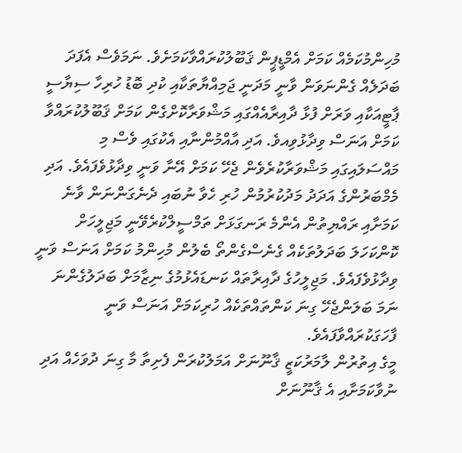މުހިންމުކަމެއް ކަމަށް އެމްޑީޕީން ޤަބޫލުކުރައްވާކަމަށެވެ. ނަމަވެސް އެފަދަ ބަދަލެއް ގެންނަވަން ވާނީ މަދަނީ ޖަމިއްޔާތަކާއި ކުދި ބޮޑު ހުރިހާ ސިޔާސީ ޕާޓީއަކާއި ވަރަށް ފުޅާ ދާއިރާއެއްގައި މަޝްވަރާކޮށްގެން ކަމަށް ޤަބޫލުކުރައްވާ ކަމަށް އަނަސް ވިދާޅުވިއވެ. އަދި އާއްމުންނާއި އެކުގައި ވެސް މި މައްސަލައިގައި މަޝްވަރާކުރެވެން ޖެހޭ ކަމަށް އޭނާ ވަނީ ވިދާޅުވެފައެވެ. އަދި މެމްބަރުންގެ އަދަދު މަދުކުރުމުން ހުރި ހެވާ ނުބައި ދެނެގަންނަން ވާނެ ކަމަށާއި ރައްޔިތުން އެންމެ ރަނގަޅަށް ތަމްސީލްކުރެވޭނީ މަޖިލީހަށް ކޮންކަހަލަ ބަދަލުތަކެއް ގެނެސްގެންތޯ ބެލުން މުހިންމު ކަމަށް އަނަސް ވަނީ ވިދާޅުވެފައެވެ. މަޖިލީހުގެ ދާއިރާތައް ކަނޑައެޅުމުގެ ނިޒާމަށް ބަދަލުގެންނަ ނަމަ ބަލަންޖެހޭ ގިނަ ކަންތައްތަކެއް ހުރިކަމަށް އަނަސް ވަނީ ފާހަގަކުރައްވާފައެވެ.
މީގެ އިތުރުން ލާމަރުކަޒީ ޤާނޫނަށް އަމަލުކުރަން ފެށިތާ މާ ގިނަ ދުވަހެއް އަދި ނުވާކަމަށާއި އެ ޤާނޫނަށް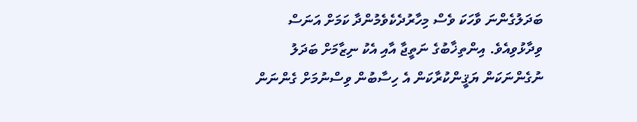ބަދަލުގެންނަ ވާހަކަ ވެސް މިހާރުދެކެވެމުންދާ ކަމަށް އަނަސް ވިދާޅުވިއެވެ. އިންތިޚާބުގެ ނަތީޖާ އާއި އެކު ނިޒާމަށް ބަދަލު ނުގެންނަކަން ޔަޤީންކުރާކަން އެ ހިސާބުން ވިސްނުމަށް ގެންނަން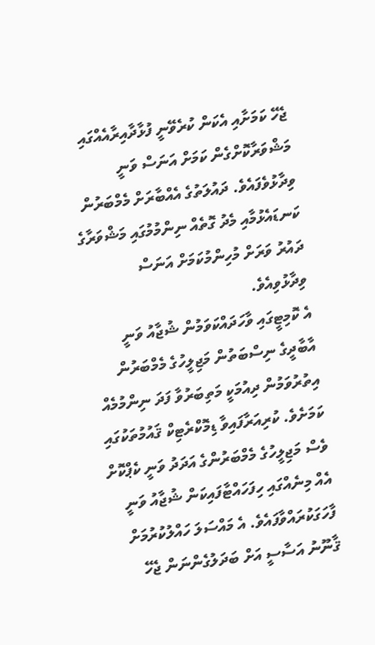ޖެހޭ ކަމަށާއި އެކަން ކުރެވޭނީ ފުޅާދާއިރާއެއްގައި މަޝްވަރާކޮށްގެން ކަމަށް އަނަސް ވަނީ ވިދާޅުވެފައެވެ. ދައުލަތުގެ އެއްބާރަށް މެމްބަރުން ކަނޑައެޅުމާއި މެދު ގޮތެއް ނިންމުމުގައި މަޝްވަރާގެ ދައުރު ވަރަށް މުހިންމުކަމަށް އަނަސް ވިދާޅުވިއެވެ.
އެ ކޮމިޓީގައި ވާހަދައްކަވަމުން ޝުޖާއު ވަނީ އާބާދީގެ ނިސްބަތުން މަޖިލީހުގެ މެމްބަރުން އިތުރުވަމުން ދިއުމަކީ މަތިބަރުވާ ފަދަ ނިންމުމެއް ކަމަށެވެ. ކުރިއަރާފައިވާ ޑިމޮކްރެޓިކް ޤައުމުތަކުގައި ވެސް މަޖިލީހުގެ މެމްބަރުންގެ އަދަދު ވަނީ ކެޕްކޮށް އެއް މިނެއްގައި ހިފަހައްޓާފައިކަން ޝުޖާއު ވަނީ ފާހަގަކުރައްވާފައެވެ. އެ މައްސަލަ ހައްލުކުރުމަށް ޤާނޫނު އަސާސީ އަށް ބަދަލުގެންނަން ޖެހޭ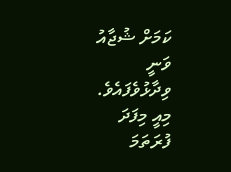ކަމަށް ޝުޖާއު ވަނީ ވިދާޅުވެފައެވެ.
މިއީ މިފަދަ ފުރަތަމަ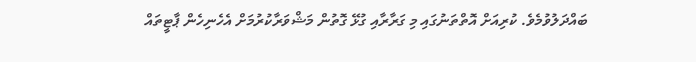ބައްދަލުވުމެވެ. ކުރިއަށް އޮތްތަނުގައި މި ގަރާރާއި ގުޅޭ ގޮތުން މަޝްވަރާކުރުމަށް އެހެނިހެން ޕާޓީތައް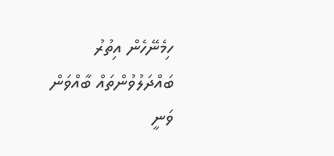ހިމެނޭހެން އިތުރު ބައްދަލުވުންތައް ބާއްވަން ވަނީ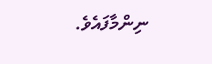ނިންމާފައެވެ.